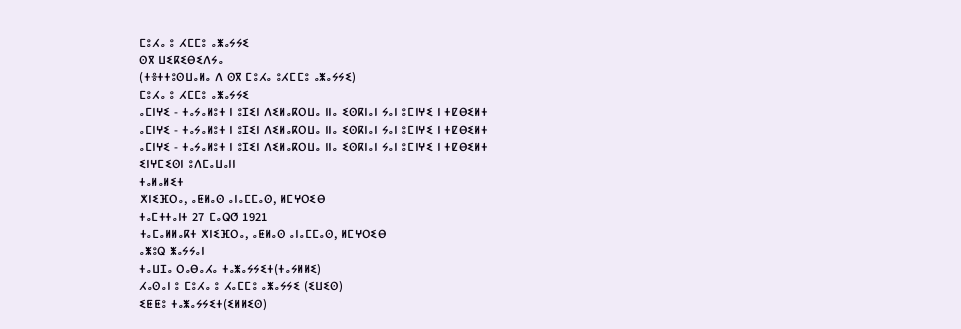ⵎⵓⵃⴰ ⵓ ⵃⵎⵎⵓ ⴰⵥⴰⵢⵢⵉ
ⵙⴳ ⵡⵉⴽⵉⴱⵉⴷⵢⴰ
(ⵜⴻⵜⵜⵓⵙⵡⴰⵍⴰ ⴷ ⵙⴳ ⵎⵓⵃⴰ ⵓⵃⵎⵎⵓ ⴰⵥⴰⵢⵢⵉ)
ⵎⵓⵃⴰ ⵓ ⵃⵎⵎⵓ ⴰⵥⴰⵢⵢⵉ
ⴰⵎⵏⵖⵉ - ⵜⴰⵢⴰⵍⵓⵜ ⵏ ⵓⵊⵉⵏ ⴷⵉⵍⴰⴽⵔⵡⴰ ⵏⵏⴰ ⵉⵙⴽⵏⴰⵏ ⵢⴰⵏ ⵓⵎⵏⵖⵉ ⵏ ⵜⵇⴱⵉⵍⵜ
ⴰⵎⵏⵖⵉ - ⵜⴰⵢⴰⵍⵓⵜ ⵏ ⵓⵊⵉⵏ ⴷⵉⵍⴰⴽⵔⵡⴰ ⵏⵏⴰ ⵉⵙⴽⵏⴰⵏ ⵢⴰⵏ ⵓⵎⵏⵖⵉ ⵏ ⵜⵇⴱⵉⵍⵜ
ⴰⵎⵏⵖⵉ - ⵜⴰⵢⴰⵍⵓⵜ ⵏ ⵓⵊⵉⵏ ⴷⵉⵍⴰⴽⵔⵡⴰ ⵏⵏⴰ ⵉⵙⴽⵏⴰⵏ ⵢⴰⵏ ⵓⵎⵏⵖⵉ ⵏ ⵜⵇⴱⵉⵍⵜ
ⵉⵏⵖⵎⵉⵙⵏ ⵓⴷⵎⴰⵡⴰⵏⵏ
ⵜⴰⵍⴰⵍⵉⵜ
ⵅⵏⵉⴼⵔⴰ, ⴰⵟⵍⴰⵙ ⴰⵏⴰⵎⵎⴰⵙ, ⵍⵎⵖⵔⵉⴱ
ⵜⴰⵎⵜⵜⴰⵏⵜ 27 ⵎⴰⵕⵚ 1921
ⵜⴰⵎⴰⵍⵍⴰⴽⵜ ⵅⵏⵉⴼⵔⴰ, ⴰⵟⵍⴰⵙ ⴰⵏⴰⵎⵎⴰⵙ, ⵍⵎⵖⵔⵉⴱ
ⴰⵥⵓⵕ ⵥⴰⵢⵢⴰⵏ
ⵜⴰⵡⵊⴰ ⵔⴰⴱⴰⵃⴰ ⵜⴰⵥⴰⵢⵢⵉⵜ(ⵜⴰⵢⵍⵍⵉ)
ⵃⴰⵙⴰⵏ ⵓ ⵎⵓⵃⴰ ⵓ ⵃⴰⵎⵎⵓ ⴰⵥⴰⵢⵢⵉ (ⵉⵡⵉⵙ)
ⵉⵟⵟⵓ ⵜⴰⵥⴰⵢⵢⵉⵜ(ⵉⵍⵍⵉⵙ)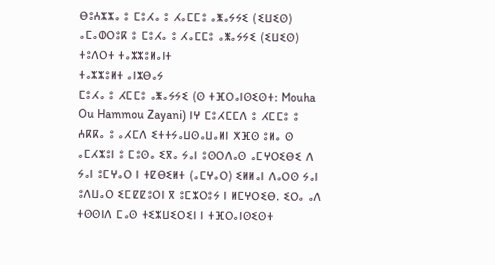ⴱⵓⵄⵣⵣⴰ ⵓ ⵎⵓⵃⴰ ⵓ ⵃⴰⵎⵎⵓ ⴰⵥⴰⵢⵢⵉ (ⵉⵡⵉⵙ)
ⴰⵎⴰⵀⵔⵓⴽ ⵓ ⵎⵓⵃⴰ ⵓ ⵃⴰⵎⵎⵓ ⴰⵥⴰⵢⵢⵉ (ⵉⵡⵉⵙ)
ⵜⵓⴷⵔⵜ ⵜⴰⵣⵣⵓⵍⴰⵏⵜ
ⵜⴰⵣⵣⵓⵍⵜ ⴰⵏⵣⴱⴰⵢ
ⵎⵓⵃⴰ ⵓ ⵃⵎⵎⵓ ⴰⵥⴰⵢⵢⵉ (ⵙ ⵜⴼⵔⴰⵏⵙⵉⵙⵜ: Mouha Ou Hammou Zayani) ⵏⵖ ⵎⵓⵃⵎⵎⴷ ⵓ ⵃⵎⵎⵓ ⵓ ⵄⴽⴽⴰ ⵓ ⴰⵃⵎⴷ ⵉⵜⵜⵢⴰⵡⵙⴰⵡⴰⵍⵏ ⵅⴼⵙ ⵓⵍⴰ ⵙ ⴰⵎⵃⵣⵓⵏ ⵓ ⵎⵓⵙⴰ ⵉⴳⴰ ⵢⴰⵏ ⵓⵙⵔⴷⴰⵙ ⴰⵎⵖⵔⵉⴱⵉ ⴷ ⵢⴰⵏ ⵓⵎⵖⴰⵔ ⵏ ⵜⵇⴱⵉⵍⵜ (ⴰⵎⵖⴰⵔ) ⵉⵍⵍⴰⵏ ⴷⴰⵔⵙ ⵢⴰⵏ ⵓⴷⵡⴰⵔ ⵉⵎⵇⵇⵓⵔⵏ ⴳ ⵓⵎⵣⵔⵓⵢ ⵏ ⵍⵎⵖⵔⵉⴱ. ⵉⵔⴰ ⴰⴷ ⵜⵙⵙⵏⴷ ⵎⴰⵙ ⵜⵉⵣⵡⵉⵔⵉⵏ ⵏ ⵜⴼⵔⴰⵏⵙⵉⵙⵜ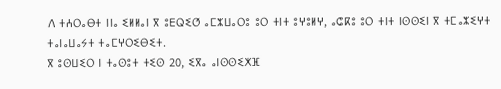ⴷ ⵜⵄⵔⴰⴱⵜ ⵏⵏⴰ ⵉⵍⵍⴰⵏ ⴳ ⵓⴹⵕⵉⵚ ⴰⵎⵣⵡⴰⵔⵓ ⵓⵔ ⵜⵏⵜ ⵓⵖⵓⵍⵖ, ⴰⵛⴽⵓ ⵓⵔ ⵜⵏⵜ ⵏⵙⵙⵉⵏ ⴳ ⵜⵎⴰⵣⵉⵖⵜ ⵜⴰⵏⴰⵡⴰⵢⵜ ⵜⴰⵎⵖⵔⵉⴱⵉⵜ.
ⴳ ⵓⵙⵡⵉⵔ ⵏ ⵜⴰⵙⵓⵜ ⵜⵉⵙ 20, ⵉⴳⴰ ⴰⵏⵙⵙⵉⵅⴼ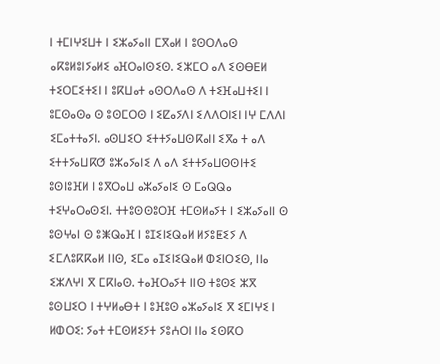ⵏ ⵜⵎⵏⵖⵉⵡⵜ ⵏ ⵉⵣⴰⵢⴰⵏⵏ ⵎⴳⴰⵍ ⵏ ⵓⵙⵔⴷⴰⵙ ⴰⴽⵓⵍⵓⵏⵢⴰⵍⵉ ⴰⴼⵔⴰⵏⵙⵉⵙ. ⵉⵣⵎⵔ ⴰⴷ ⵉⵙⴱⴹⵍ ⵜⵉⵔⵎⵉⵜⵉⵏ ⵏ ⵓⴽⵡⴰⵜ ⴰⵙⵔⴷⴰⵙ ⴷ ⵜⵉⴼⴰⵡⵜⵉⵏ ⵏ ⵓⵎⵙⴰⵙⴰ ⵙ ⵓⵙⵎⵔⵙ ⵏ ⵉⵇⴰⵢⴷⵏ ⵉⴷⴷⵔⵏⵉⵏ ⵏⵖ ⵎⴷⴷⵏ ⵉⵎⴰⵜⵜⴰⵢⵏ. ⴰⵙⵡⵉⵔ ⵉⵜⵜⵢⴰⵡⵙⴽⴰⵏⵏ ⵉⴳⴰ ⵜ ⴰⴷ ⵉⵜⵜⵢⴰⵡⴽⵚ ⵓⵣⴰⵢⴰⵏⵉ ⴷ ⴰⴷ ⵉⵜⵜⵢⴰⵡⵙⵙⵏⵜⵉ ⵓⵙⵏⵓⴼⵍ ⵏ ⵓⴳⵔⴰⵡ ⴰⵣⴰⵢⴰⵏⵉ ⵙ ⵎⴰⵕⵕⴰ ⵜⵉⵖⴰⵔⴰⵙⵉⵏ. ⵜⵜⵓⵙⵙⵓⵔⴼ ⵜⵎⵙⵍⴰⵢⵜ ⵏ ⵉⵣⴰⵢⴰⵏⵏ ⵙ ⵓⵙⵖⴰⵏ ⵙ ⵓⵥⵕⴰⴼ ⵏ ⵓⵊⵉⵏⵉⵕⴰⵍ ⵍⵢⵓⵟⵉⵢ ⴷ ⵉⵎⴷⵓⴽⴽⴰⵍ ⵏⵏⵙ, ⵉⵎⴰ ⴰⵊⵉⵏⵉⵕⴰⵍ ⵀⵉⵏⵔⵉⵙ, ⵏⵏⴰ ⵉⵣⴷⵖⵏ ⴳ ⵎⴽⵏⴰⵙ. ⵜⴰⴼⵔⴰⵢⵜ ⵏⵏⵙ ⵜⵓⵙⵉ ⵣⴳ ⵓⵙⵡⵉⵔ ⵏ ⵜⵖⵍⴰⴱⵜ ⵏ ⵓⴼⵓⵙ ⴰⵣⴰⵢⴰⵏⵉ ⴳ ⵉⵎⵏⵖⵉ ⵏ ⵍⵀⵔⵉ: ⵢⴰⵜ ⵜⵎⵙⵍⵉⵢⵜ ⵢⵓⵄⵔⵏ ⵏⵏⴰ ⵉⵙⴽⵔ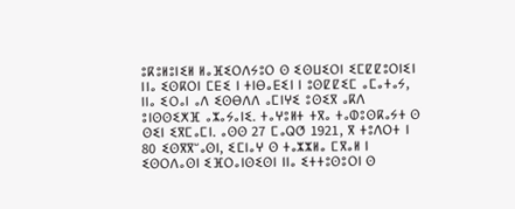ⵓⴽⵓⵍⵓⵏⵉⵍ ⵍⴰⴼⵉⵔⴷⵢⵓⵔ ⵙ ⵉⵙⵡⵉⵔⵏ ⵉⵎⵇⵇⵓⵔⵏⵉⵏ ⵏⵏⴰ ⵉⵙⴽⵔⵏ ⵎⴹⵉ ⵏ ⵜⵏⴱⴰⴹⵉⵏ ⵏ ⵓⵙⵇⵇⵉⵎ ⴰⵎⴰⵜⴰⵢ, ⵏⵏⴰ ⵉⵔⴰⵏ ⴰⴷ ⵉⵙⴱⴷⴷ ⴰⵎⵏⵖⵉ ⵓⵙⵉⴳ ⴰⴽⴷ ⵓⵏⵙⵙⵉⵅⴼ ⴰⵣⴰⵢⴰⵏⵉ. ⵜⴰⵖⵓⵍⵜ ⵜⴳⴰ ⵜⴰⵀⵓⵙⴽⴰⵢⵜ ⵙ ⵙⵉⵏ ⵉⴳⵎⴰⵎⵏ. ⴰⵙⵙ 27 ⵎⴰⵕⵚ 1921, ⴳ ⵜⵓⴷⵔⵜ ⵏ 80 ⵉⵙⴳⴳⵯⴰⵙⵏ, ⵉⵎⵏⴰⵖ ⵙ ⵜⴰⵣⵣⵍⴰ ⵎⴳⴰⵍ ⵏ ⵉⵙⵔⴷⴰⵙⵏ ⵉⴼⵔⴰⵏⵙⵉⵙⵏ ⵏⵏⴰ ⵉⵜⵜⵓⵙⵓⵔⵏ ⵙ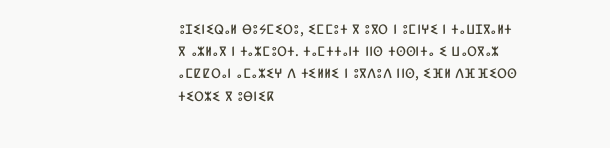ⵓⵊⵉⵏⵉⵕⴰⵍ ⴱⵓⵢⵎⵉⵔⵓ, ⵉⵎⵎⵓⵜ ⴳ ⵓⴳⵔ ⵏ ⵓⵎⵏⵖⵉ ⵏ ⵜⴰⵡⵊⴳⴰⵍⵜ ⴳ ⴰⵣⵍⴰⴳ ⵏ ⵜⴰⵣⵎⵓⵔⵜ. ⵜⴰⵎⵜⵜⴰⵏⵜ ⵏⵏⵙ ⵜⵙⵙⵏⵜⴰ ⵉ ⵡⴰⵔⴳⴰⵣ ⴰⵎⵇⵇⵔⴰⵏ ⴰⵎⴰⵣⵉⵖ ⴷ ⵜⵉⵍⵍⵉ ⵏ ⵓⴳⴷⵓⴷ ⵏⵏⵙ, ⵉⴼⵍ ⴷⴼⴼⵉⵔⵙ ⵜⵉⵔⵣⵉ ⴳ ⵓⴱⵏⵉⴽ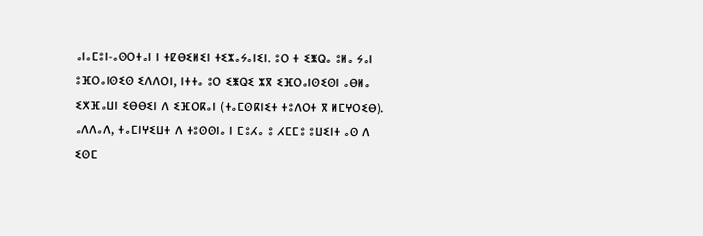ⴰⵏⴰⵎⵓⵏ-ⴰⵙⵔⵜⴰⵏ ⵏ ⵜⵇⴱⵉⵍⵉⵏ ⵜⵉⵣⴰⵢⴰⵏⵉⵏ. ⵓⵔ ⵜ ⵉⵥⵕⴰ ⵓⵍⴰ ⵢⴰⵏ ⵓⴼⵔⴰⵏⵙⵉⵙ ⵉⴷⴷⵔⵏ, ⵏⵜⵜⴰ ⵓⵔ ⵉⵥⵕⵉ ⵣⴳ ⵉⴼⵔⴰⵏⵙⵉⵙⵏ ⴰⴱⵍⴰ ⵉⵅⴼⴰⵡⵏ ⵉⴱⴱⵉⵏ ⴷ ⵉⴼⵔⴽⴰⵏ (ⵜⴰⵎⵙⴽⵏⵉⵜ ⵜⵓⴷⵔⵜ ⴳ ⵍⵎⵖⵔⵉⴱ). ⴰⴷⴷⴰⴷ, ⵜⴰⵎⵏⵖⵉⵡⵜ ⴷ ⵜⵓⵙⵙⵏⴰ ⵏ ⵎⵓⵃⴰ ⵓ ⵃⵎⵎⵓ ⵓⵡⵉⵏⵜ ⴰⵙ ⴷ ⵉⵙⵎ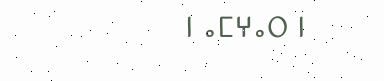ⵏ ⴰⵎⵖⴰⵔ ⵏ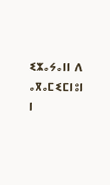ⵉⵣⴰⵢⴰⵏⵏ ⴷ ⴰⴳⴰⵎⵉⵎⵏⵓⵏ ⵏ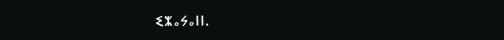ⵉⵣⴰⵢⴰⵏⵏ.